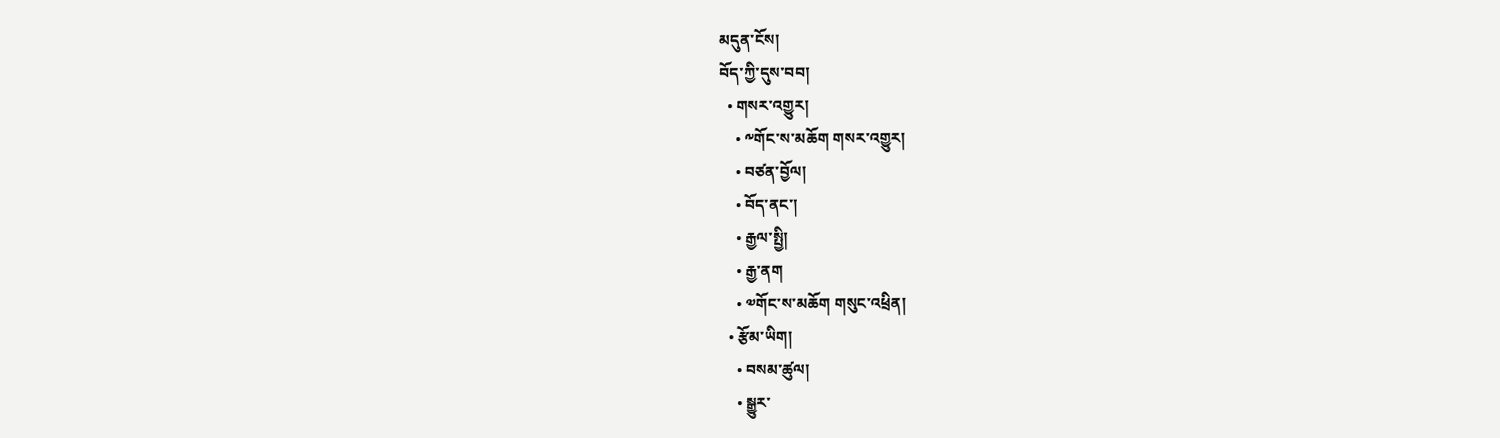མདུན་ངོས།
བོད་ཀྱི་དུས་བབ།
  • གསར་འགྱུར།
    • ༸གོང་ས་མཆོག གསར་འགྱུར།
    • བཙན་བྱོལ།
    • བོད་ནང་།
    • རྒྱལ་སྤྱི།
    • རྒྱ་ནག
    • ༧གོང་ས་མཆོག གསུང་འཕྲིན།
  • རྩོམ་ཡིག།
    • བསམ་ཚུལ།
    • སྒྱུར་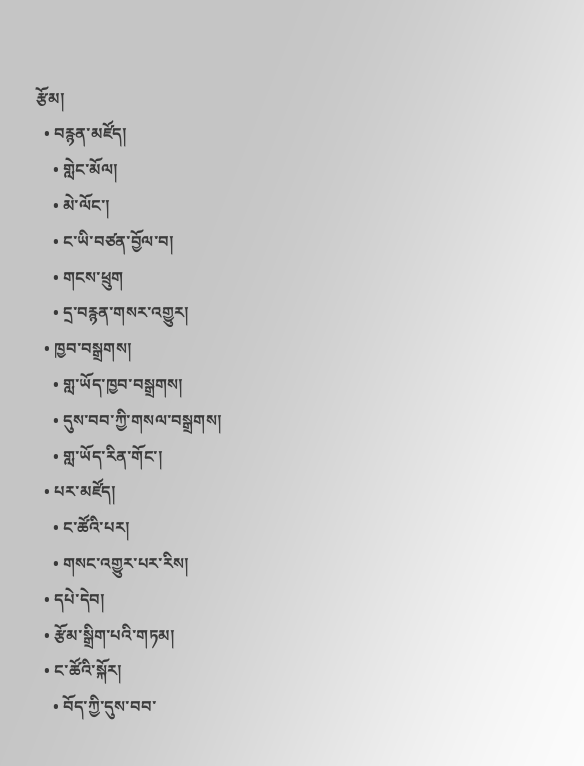རྩོམ།
  • བརྙན་མཛོད།
    • གླེང་མོལ།
    • མེ་ལོང་།
    • ང་ཡི་བཙན་བྱོལ་བ།
    • གངས་ཕྲུག
    • དྲ་བརྙན་གསར་འགྱུར།
  • ཁྱབ་བསྒྲགས།
    • གླ་ཡོད་ཁྱབ་བསྒྲགས།
    • དུས་བབ་ཀྱི་གསལ་བསྒྲགས།
    • གླ་ཡོད་རིན་གོང་།
  • པར་མཛོད།
    • ང་ཚོའི་པར།
    • གསང་འགྱུར་པར་རིས།
  • དཔེ་དེབ།
  • རྩོམ་སྒྲིག་པའི་གཏམ།
  • ང་ཚོའི་སྐོར།
    • བོད་ཀྱི་དུས་བབ་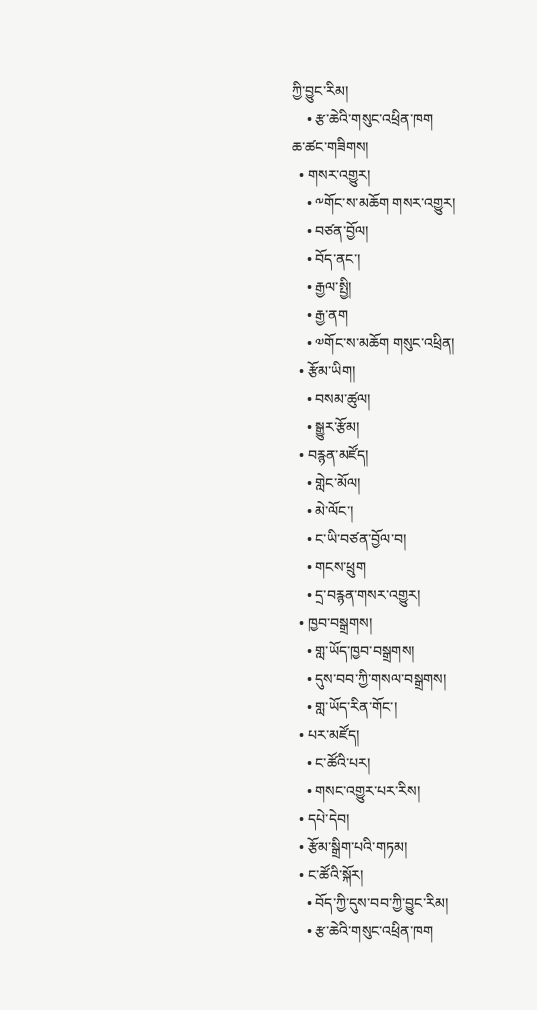ཀྱི་བྱུང་རིམ།
    • རྩ་ཆེའི་གསུང་འཕྲིན་ཁག
ཆ་ཚང་གཟིགས།
  • གསར་འགྱུར།
    • ༸གོང་ས་མཆོག གསར་འགྱུར།
    • བཙན་བྱོལ།
    • བོད་ནང་།
    • རྒྱལ་སྤྱི།
    • རྒྱ་ནག
    • ༧གོང་ས་མཆོག གསུང་འཕྲིན།
  • རྩོམ་ཡིག།
    • བསམ་ཚུལ།
    • སྒྱུར་རྩོམ།
  • བརྙན་མཛོད།
    • གླེང་མོལ།
    • མེ་ལོང་།
    • ང་ཡི་བཙན་བྱོལ་བ།
    • གངས་ཕྲུག
    • དྲ་བརྙན་གསར་འགྱུར།
  • ཁྱབ་བསྒྲགས།
    • གླ་ཡོད་ཁྱབ་བསྒྲགས།
    • དུས་བབ་ཀྱི་གསལ་བསྒྲགས།
    • གླ་ཡོད་རིན་གོང་།
  • པར་མཛོད།
    • ང་ཚོའི་པར།
    • གསང་འགྱུར་པར་རིས།
  • དཔེ་དེབ།
  • རྩོམ་སྒྲིག་པའི་གཏམ།
  • ང་ཚོའི་སྐོར།
    • བོད་ཀྱི་དུས་བབ་ཀྱི་བྱུང་རིམ།
    • རྩ་ཆེའི་གསུང་འཕྲིན་ཁག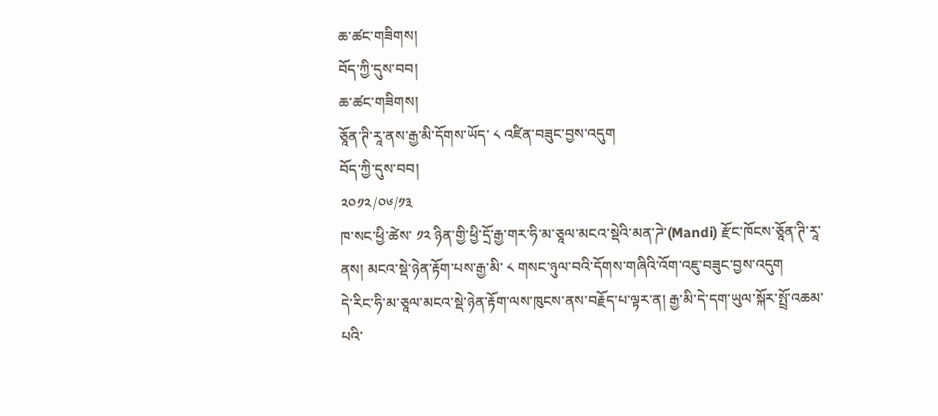ཆ་ཚང་གཟིགས།
བོད་ཀྱི་དུས་བབ།
ཆ་ཚང་གཟིགས།
ཅཱོན་ཊི་རཱ་ནས་རྒྱ་མི་དོགས་ཡོད་ ༨ འཛིན་བཟུང་བྱས་འདུག
བོད་ཀྱི་དུས་བབ།
༢༠༡༢/༠༦/༡༣
ཁ་སང་ཕྱི་ཚེས་ ༡༢ ཉིན་གྱི་ཕྱི་དྲོ་རྒྱ་གར་ཧི་མ་ཅཱལ་མངའ་སྡེའི་མན་ཌེ་(Mandi) རྫོང་ཁོངས་ཅཱོན་ཊི་རཱ་ནས། མངའ་སྡེ་ཉེན་རྟོག་པས་རྒྱ་མི་ ༨ གསང་ཉུལ་བའི་དོགས་གཞིའི་འོག་འཇུ་བཟུང་བྱས་འདུག
དེ་རིང་ཧི་མ་ཅཱལ་མངའ་སྡེ་ཉེན་རྟོག་ལས་ཁུངས་ནས་བརྗོད་པ་ལྟར་ན། རྒྱ་མི་དེ་དག་ཡུལ་སྐོར་སྤྲོ་འཆམ་པའི་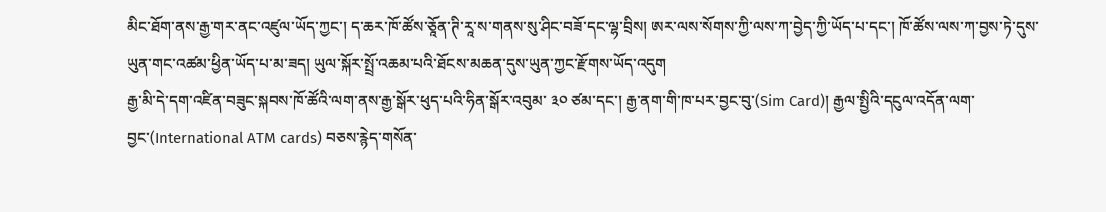མིང་ཐོག་ནས་རྒྱ་གར་ནང་འཛུལ་ཡོད་ཀྱང་། ད་ཆར་ཁོ་ཚོས་ཅཱོན་ཊི་རཱ་ས་གནས་སུ་ཤིང་བཟོ་དང་ལྷ་བྲིས། ཨར་ལས་སོགས་ཀྱི་ལས་ཀ་བྱེད་ཀྱི་ཡོད་པ་དང་། ཁོ་ཚོས་ལས་ཀ་བྱས་ཏེ་དུས་ཡུན་གང་འཚམ་ཕྱིན་ཡོད་པ་མ་ཟད། ཡུལ་སྐོར་སྤྲོ་འཆམ་པའི་ཐོངས་མཆན་དུས་ཡུན་ཀྱང་རྫོགས་ཡོད་འདུག
རྒྱ་མི་དེ་དག་འཛིན་བཟུང་སྐབས་ཁོ་ཚོའི་ལག་ནས་རྒྱ་སྒོར་ཕུད་པའི་ཧིན་སྒོར་འབུམ་ ༣༠ ཙམ་དང་། རྒྱ་ནག་གི་ཁ་པར་བྱང་བུ་(Sim Card)། རྒྱལ་སྤྱིའི་དངུལ་འདོན་ལག་བྱང་(International ATM cards) བཅས་རྙེད་གསོན་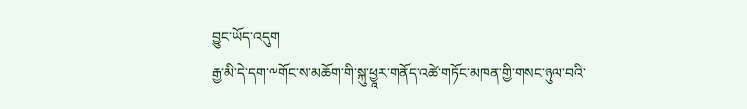བྱུང་ཡོད་འདུག
རྒྱ་མི་དེ་དག་༸གོང་ས་མཆོག་གི་སྐུ་ཕྱཱར་གནོད་འཚེ་གཏོང་མཁན་གྱི་གསང་ཉུལ་བའི་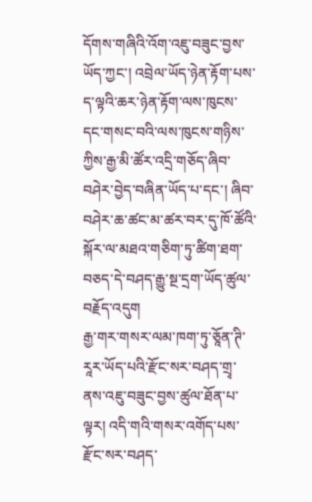དོགས་གཞིའི་འོག་འཇུ་བཟུང་བྱས་ཡོད་ཀྱང་། འབྲེལ་ཡོད་ཉེན་རྟོག་པས་ད་ལྟའི་ཆར་ཉེན་རྟོག་ལས་ཁུངས་དང་གསང་བའི་ལས་ཁུངས་གཉིས་ཀྱིས་རྒྱ་མི་ཚོར་འདྲི་གཅོད་ཞིབ་བཤེར་བྱེད་བཞིན་ཡོད་པ་དང་། ཞིབ་བཤེར་ཆ་ཚང་མ་ཚར་བར་དུ་ཁོ་ཚོའི་སྐོར་ལ་མཐའ་གཅིག་ཏུ་ཚིག་ཐག་བཅད་དེ་བཤད་རྒྱུ་སྔ་དྲག་ཡོད་ཚུལ་བརྗོད་འདུག
རྒྱ་གར་གསར་ལམ་ཁག་ཏུ་ཅཱོན་ཊི་རཱར་ཡོད་པའི་རྫོང་སར་བཤད་གྲྭ་ནས་འཇུ་བཟུང་བྱས་ཚུལ་ཐོན་པ་ལྟར། འདི་གའི་གསར་འགོད་པས་རྫོང་སར་བཤད་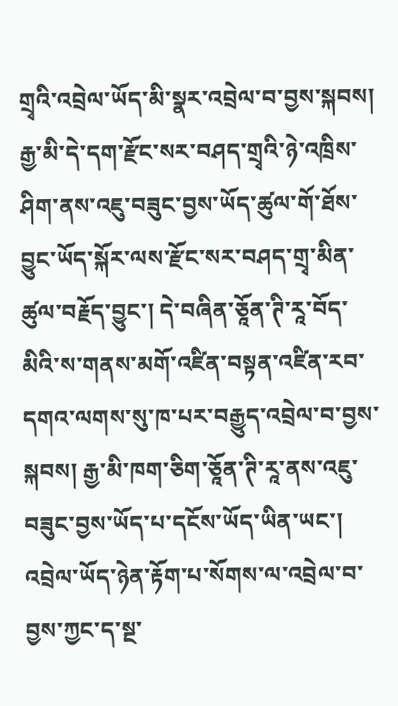གྲྭའི་འབྲེལ་ཡོད་མི་སྣར་འབྲེལ་བ་བྱས་སྐབས། རྒྱ་མི་དེ་དག་རྫོང་སར་བཤད་གྲྭའི་ཉེ་འཁྲིས་ཤིག་ནས་འཇུ་བཟུང་བྱས་ཡོད་ཚུལ་གོ་ཐོས་བྱུང་ཡོད་སྐོར་ལས་རྫོང་སར་བཤད་གྲྭ་མིན་ཚུལ་བརྗོད་བྱུང་། དེ་བཞིན་ཅཱོན་ཊི་རཱ་བོད་མིའི་ས་གནས་མགོ་འཛིན་བསྟན་འཛིན་རབ་དགའ་ལགས་སུ་ཁ་པར་བརྒྱུད་འབྲེལ་བ་བྱས་སྐབས། རྒྱ་མི་ཁག་ཅིག་ཅཱོན་ཊི་རཱ་ནས་འཇུ་བཟུང་བྱས་ཡོད་པ་དངོས་ཡོད་ཡིན་ཡང་། འབྲེལ་ཡོད་ཉེན་རྟོག་པ་སོགས་ལ་འབྲེལ་བ་བྱས་ཀྱང་ད་སྔ་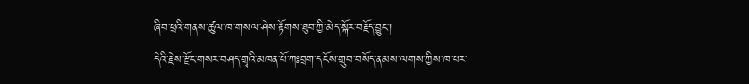ཞིབ་ཕྲའི་གནས་ཚུལ་ཁ་གསལ་ཤེས་རྟོགས་ཐུབ་ཀྱི་མེད་སྐོར་བརྗོད་བྱུང་།
དེའི་རྗེས་རྫོང་གསར་བཤད་གྲྭའི་མཁན་པོ་ཀཿབྲག་དངོས་གྲུབ་བསོད་ནམས་ལགས་ཀྱིས་ཁ་པར་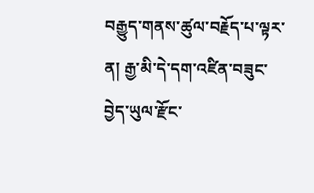བརྒྱུད་གནས་ཚུལ་བརྗོད་པ་ལྟར་ན། རྒྱ་མི་དེ་དག་འཛིན་བཟུང་བྱེད་ཡུལ་རྫོང་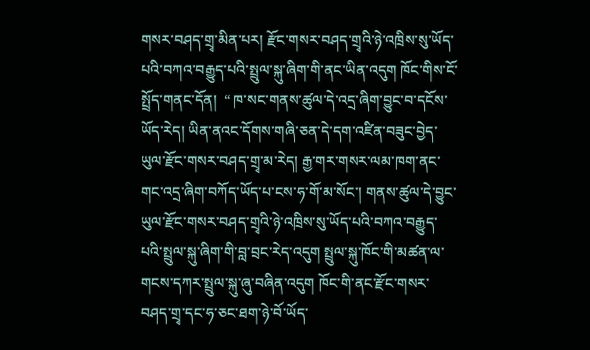གསར་བཤད་གྲྭ་མིན་པར། རྫོང་གསར་བཤད་གྲྭའི་ཉེ་འཁྲིས་སུ་ཡོད་པའི་བཀའ་བརྒྱུད་པའི་སྤྲུལ་སྐུ་ཞིག་གི་ནང་ཡིན་འདུག ཁོང་གིས་ངོ་སྤྲོད་གནང་དོན།  “ ཁ་སང་གནས་ཚུལ་དེ་འདྲ་ཞིག་བྱུང་བ་དངོས་ཡོད་རེད། ཡིན་ནའང་དོགས་གཞི་ཅན་དེ་དག་འཛིན་བཟུང་བྱེད་ཡུལ་རྫོང་གསར་བཤད་གྲྭ་མ་རེད། རྒྱ་གར་གསར་ལམ་ཁག་ནང་གང་འདྲ་ཞིག་བཀོད་ཡོད་པ་ངས་ཧ་གོ་མ་སོང་། གནས་ཚུལ་དེ་བྱུང་ཡུལ་རྫོང་གསར་བཤད་གྲྭའི་ཉེ་འཁྲིས་སུ་ཡོད་པའི་བཀའ་བརྒྱུད་པའི་སྤྲུལ་སྐུ་ཞིག་གི་བླ་བྲང་རེད་འདུག སྤྲུལ་སྐུ་ཁོང་གི་མཚན་ལ་གངས་དཀར་སྤྲུལ་སྐུ་ཞུ་བཞིན་འདུག ཁོང་གི་ནང་རྫོང་གསར་བཤད་གྲྭ་དང་ཧ་ཅང་ཐག་ཉེ་བོ་ཡོད་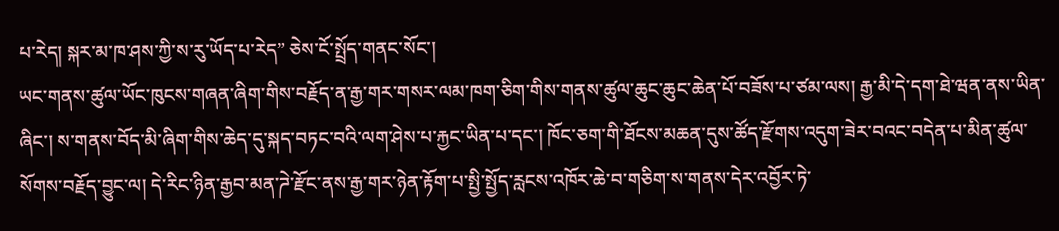པ་རེད། སྐར་མ་ཁ་ཤས་ཀྱི་ས་རུ་ཡོད་པ་རེད” ཅེས་ངོ་སྤྲོད་གནང་སོང་།
ཡང་གནས་ཚུལ་ཡོང་ཁུངས་གཞན་ཞིག་གིས་བརྗོད་ན་རྒྱ་གར་གསར་ལམ་ཁག་ཅིག་གིས་གནས་ཚུལ་ཆུང་ཆུང་ཆེན་པོ་བཟོས་པ་ཙམ་ལས། རྒྱ་མི་དེ་དག་ཐེ་ཝན་ནས་ཡིན་ཞིང་། ས་གནས་བོད་མི་ཞིག་གིས་ཆེད་དུ་སྐད་བཏང་བའི་ལག་ཤེས་པ་རྐྱང་ཡིན་པ་དང་། ཁོང་ཅག་གི་ཐོངས་མཆན་དུས་ཚོད་རྫོགས་འདུག་ཟེར་བའང་བདེན་པ་མིན་ཚུལ་སོགས་བརྗོད་བྱུང་ལ། དེ་རིང་ཉིན་རྒྱབ་མན་ཌེ་རྫོང་ནས་རྒྱ་གར་ཉེན་རྟོག་པ་སྤྱི་སྤྱོད་རླངས་འཁོར་ཆེ་བ་གཅིག་ས་གནས་དེར་འབྱོར་ཏེ་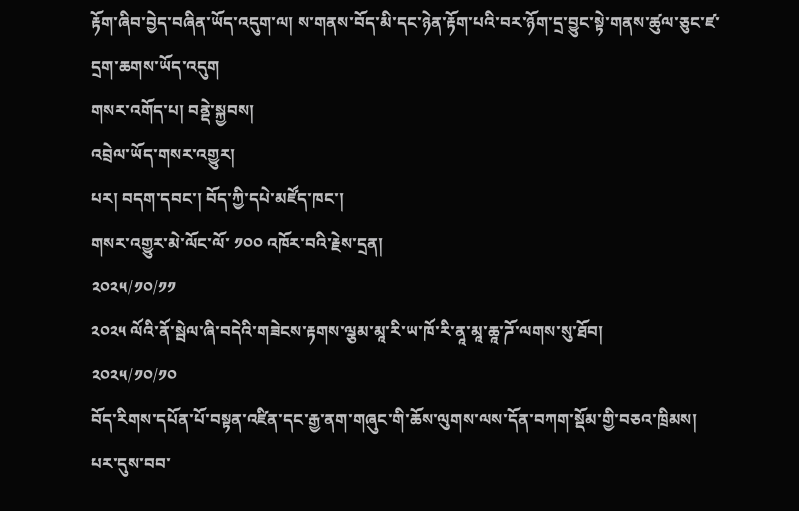རྟོག་ཞིབ་བྱེད་བཞིན་ཡོད་འདུག་ལ། ས་གནས་བོད་མི་དང་ཉེན་རྟོག་པའི་བར་ཉོག་དྲ་བྱུང་སྟེ་གནས་ཚུལ་ཅུང་ཛ་དྲག་ཆགས་ཡོད་འདུག
གསར་འགོད་པ། བནྡེ་སྐྱབས།
འབྲེལ་ཡོད་གསར་འགྱུར།
པར། བདག་དབང་། བོད་ཀྱི་དཔེ་མཛོད་ཁང་།
གསར་འགྱུར་མེ་ལོང་ལོ་ ༡༠༠ འཁོར་བའི་རྗེས་དྲན།
༢༠༢༥/༡༠/༡༡
༢༠༢༥ ལོའི་ནོ་སྦེལ་ཞི་བདེའི་གཟེངས་རྟགས་ལྕམ་མཱ་རི་ཡ་ཁོ་རི་ནཱ་མཱ་ཆཱ་ཌོ་ལགས་སུ་ཐོབ།
༢༠༢༥/༡༠/༡༠
བོད་རིགས་དཔོན་པོ་བསྟན་འཛིན་དང་རྒྱ་ནག་གཞུང་གི་ཆོས་ལུགས་ལས་དོན་བཀག་སྡོམ་གྱི་བཅའ་ཁྲིམས། པར་དུས་བབ་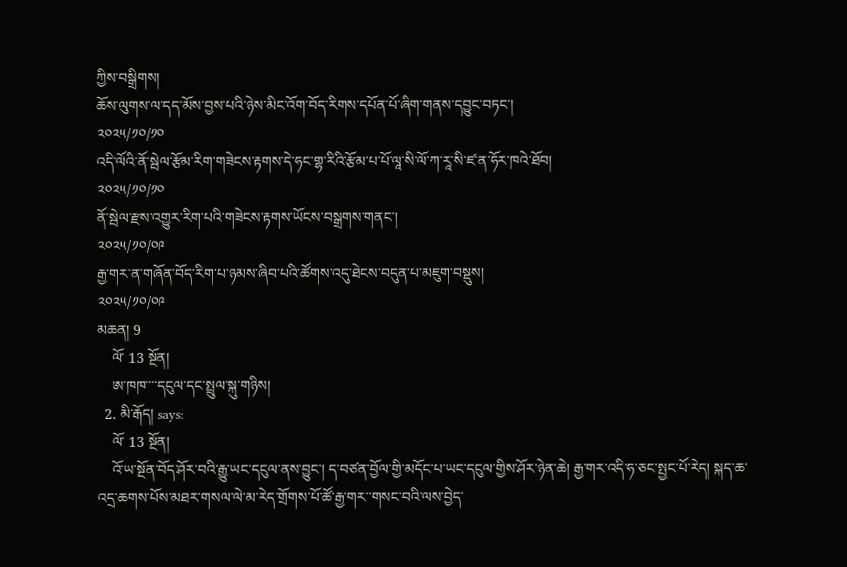ཀྱིས་བསྒྲིགས།
ཆོས་ལུགས་ལ་དད་མོས་བྱས་པའི་ཉེས་མིང་འོག་བོད་རིགས་དཔོན་པོ་ཞིག་གནས་དབྱུང་བཏང་།
༢༠༢༥/༡༠/༡༠
འདི་ལོའི་ནོ་སྦེལ་རྩོམ་རིག་གཟེངས་རྟགས་དེ་ཧང་གྷ་རིའི་རྩོམ་པ་པོ་ལཱ་སི་ལོ་ཀ་རཱ་སི་ཛ་ན་ཧོར་ཁའེ་ཐོབ།
༢༠༢༥/༡༠/༡༠
ནོ་སྦེལ་རྫས་འགྱུར་རིག་པའི་གཟེངས་རྟགས་ཡོངས་བསྒྲགས་གནང་།
༢༠༢༥/༡༠/༠༩
རྒྱ་གར་ན་གཞོན་བོད་རིག་པ་ཉམས་ཞིབ་པའི་ཚོགས་འདུ་ཐེངས་བདུན་པ་མཇུག་བསྡུས།
༢༠༢༥/༡༠/༠༩
མཆན། 9
    ལོ་ 13 སྔོན།
    ཨ་ཁཁ་་་་དངུལ་དང་སྤྲུལ་སྐུ་གཉིས།
  2. མི་རྒོད། says:
    ལོ་ 13 སྔོན།
    འོ་ཡ་སྔོན་བོད་ཤོར་བའི་རྒྱུ་ཡང་དངུལ་ནས་བྱུང་། ད་བཙན་བྱོལ་གྱི་མདོང་པ་ཡང་དངུལ་གྱིས་ཤོར་ཉེན་ཆེ། རྒྱ་གར་འདི་ཧ་ཅང་སྤྱང་པོ་རེད། སྐད་ཆ་འདྲ་ཆགས་པོས་མཐར་གསལ་ལེ་མ་རེད་གྲོགས་པོ་ཚོ་རྒྱ་གར་་གསང་བའི་ལས་བྱེད་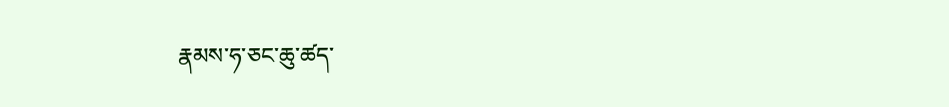རྣམས་ཧ་ཅང་ཆུ་ཚད་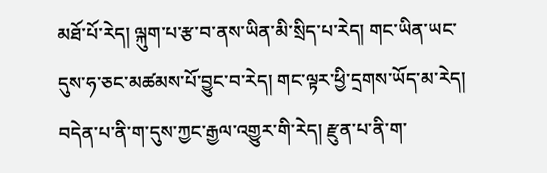མཐོ་པོ་རེད། ལྐུག་པ་རྩ་བ་ནས་ཡིན་མི་སྲིད་པ་རེད། གང་ཡིན་ཡང་དུས་ཧ་ཅང་མཚམས་པོ་བྱུང་བ་རེད། གང་ལྟར་ཕྱི་དྲགས་ཡོད་མ་རེད། བདེན་པ་ནི་ག་དུས་ཀྱང་རྒྱལ་འགྱུར་གི་རེད། རྫུན་པ་ནི་ག་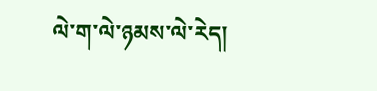ལེ་ག་ལེ་ཉམས་ལེ་རེད།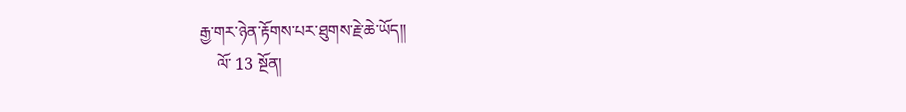རྒྱ་གར་ཉེན་རྟོགས་པར་ཐུགས་རྗེ་ཆེ་ཡོད།།
    ལོ་ 13 སྔོན།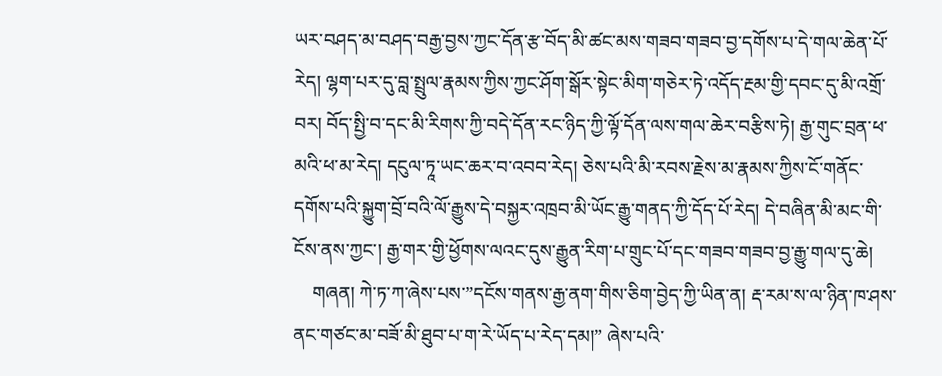ཡར་བཤད་མ་བཤད་བརྒྱ་བྱས་ཀྱང་དོན་རྩ་བོད་མི་ཚང་མས་གཟབ་གཟབ་བྱ་དགོས་པ་དེ་གལ་ཆེན་པོ་རེད། ལྷག་པར་དུ་བླ་སྤྲུལ་རྣམས་ཀྱིས་ཀྱང་ཤོག་སྒོར་སྟེང་མིག་གཅེར་ཏེ་འདོད་རྔམ་གྱི་དབང་དུ་མི་འགྲོ་བར། བོད་སྤྱི་བ་དང་མི་རིགས་ཀྱི་བདེ་དོན་རང་ཉིད་ཀྱི་ལྟོ་དོན་ལས་གལ་ཆེར་བརྩིས་ཏེ། རྒྱ་གུང་བྲན་ཕ་མའི་ཕ་མ་རེད། དངུལ་ཏཱ་ཡང་ཆར་བ་འབབ་རེད། ཅེས་པའི་མི་རབས་རྗེས་མ་རྣམས་ཀྱིས་ངོ་གནོང་དགོས་པའི་སྐྱུག་བྲོ་བའི་ལོ་རྒྱུས་དེ་བསྐྱར་འཁྲབ་མི་ཡོང་རྒྱུ་གནད་ཀྱི་དོད་པོ་རེད། དེ་བཞིན་མི་མང་གི་ངོས་ནས་ཀྱང་། རྒྱ་གར་གྱི་ཕྱོགས་ལའང་དུས་རྒྱུན་རིག་པ་གྲུང་པོ་དང་གཟབ་གཟབ་བྱ་རྒྱུ་གལ་དུ་ཆེ།
    གཞན། ཀེ་ཏ་ཀ་ཞེས་པས་”དངོས་གནས་རྒྱ་ནག་གིས་ཅིག་བྱེད་ཀྱི་ཡིན་ན། རྡ་རམ་ས་ལ་ཉིན་ཁ་ཤས་ནང་གཙང་མ་བཟོ་མི་ཐུབ་པ་ག་རེ་ཡོད་པ་རེད་དམ།” ཞེས་པའི་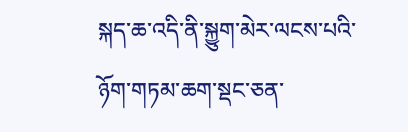སྐད་ཆ་འདི་ནི་སྐྱུག་མེར་ལངས་པའི་ཉོག་གཏམ་ཆག་སྡང་ཅན་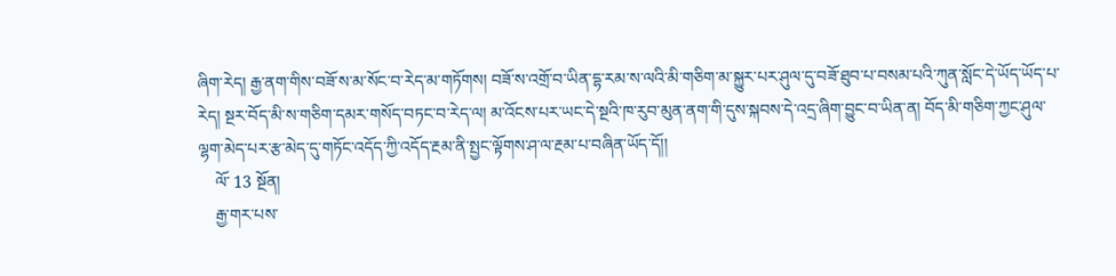ཞིག་རེད། རྒྱ་ནག་གིས་བཟོ་ས་མ་སོང་བ་རེད་མ་གཏོགས། བཟོ་ས་འགྲོ་བ་ཡིན་དྷ་རམ་ས་ལའི་མི་གཅིག་མ་སྐྱུར་པར་ཤུལ་དུ་བཟོ་ཐུབ་པ་བསམ་པའི་ཀུན་སློང་དེ་ཡོད་ཡོད་པ་རེད། སྔར་བོད་མི་ས་གཅིག་དམར་གསོད་བཏང་བ་རེད་ལ། མ་འོངས་པར་ཡང་དེ་སྔའི་ཁ་རུབ་མུན་ནག་གི་དུས་སྐབས་དེ་འདྲ་ཞིག་བྱུང་བ་ཡིན་ན། བོད་མི་གཅིག་ཀྱང་ཤུལ་ལྷག་མེད་པར་རྩ་མེད་དུ་གཏོང་འདོད་ཀྱི་འདོད་རྔམ་ནི་སྤྱང་ལྟོགས་ཤ་ལ་རྔམ་པ་བཞིན་ཡོད་དོ།།
    ལོ་ 13 སྔོན།
    རྒྱ་གར་པས་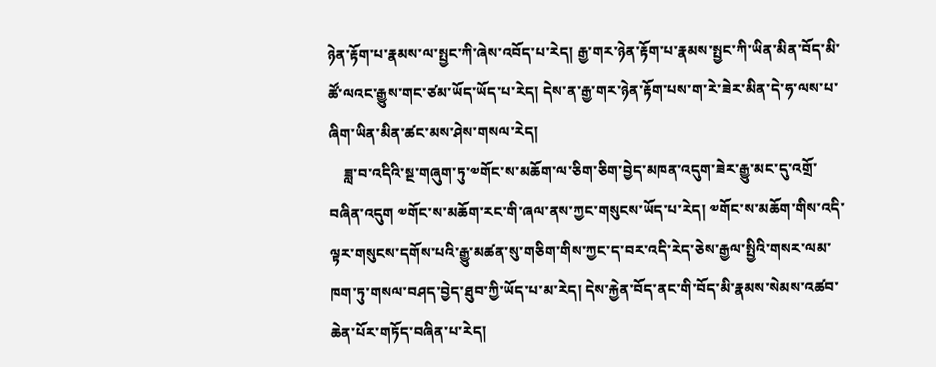ཉེན་རྟོག་པ་རྣམས་ལ་སྤྱང་ཀི་ཞེས་འབོད་པ་རེད། རྒྱ་གར་ཉེན་རྟོག་པ་རྣམས་སྤྱང་ཀི་ཡིན་མིན་བོད་མི་ཚོ་ལའང་རྒྱུས་གང་ཙམ་ཡོད་ཡོད་པ་རེད། དེས་ན་རྒྱ་གར་ཉེན་རྟོག་པས་ག་རེ་ཟེར་མིན་དེ་ཧ་ལས་པ་ཞིག་ཡིན་མིན་ཚང་མས་ཤེས་གསལ་རེད།
    ཟླ་བ་འདིའི་སྔ་གཞུག་ཏུ་༧གོང་ས་མཆོག་ལ་ཅིག་ཅིག་བྱེད་མཁན་འདུག་ཟེར་རྒྱུ་མང་དུ་འགྲོ་བཞིན་འདུག ༧གོང་ས་མཆོག་རང་གི་ཞལ་ནས་ཀྱང་གསུངས་ཡོད་པ་རེད། ༧གོང་ས་མཆོག་གིས་འདི་ལྟར་གསུངས་དགོས་པའི་རྒྱུ་མཚན་སུ་གཅིག་གིས་ཀྱང་ད་བར་འདི་རེད་ཅེས་རྒྱལ་སྤྱིའི་གསར་ལམ་ཁག་ཏུ་གསལ་བཤད་བྱེད་ཐུབ་ཀྱི་ཡོད་པ་མ་རེད། དེས་རྐྱེན་བོད་ནང་གི་བོད་མི་རྣམས་སེམས་འཚབ་ཆེན་པོར་གཏོད་བཞིན་པ་རེད།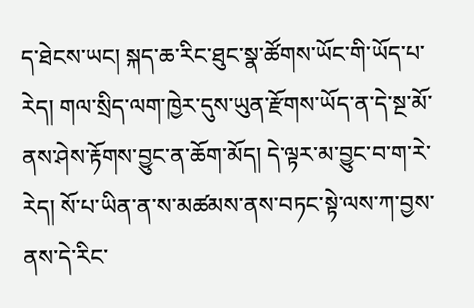ད་ཐེངས་ཡང། སྐད་ཆ་རིང་ཐུང་སྣ་ཚོགས་ཡོང་གི་ཡོད་པ་རེད། གལ་སྲིད་ལག་ཁྱེར་དུས་ཡུན་རྫོགས་ཡོད་ན་དེ་སྔ་མོ་ནས་ཤེས་རྟོགས་བྱུང་ན་ཆོག་མོད། དེ་ལྟར་མ་བྱུང་བ་ག་རེ་རེད། སོ་པ་ཡིན་ན་ས་མཚམས་ནས་བཏང་སྟེ་ལས་ཀ་བྱས་ནས་དེ་རིང་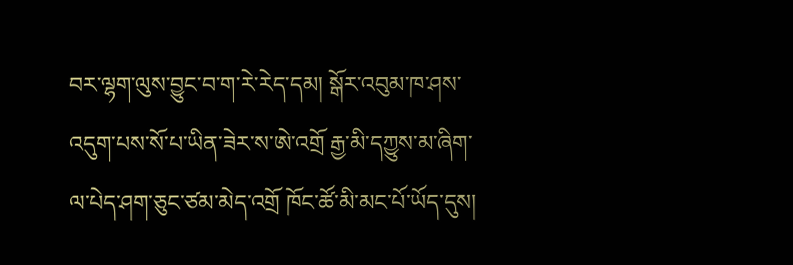བར་ལྷག་ལུས་བྱུང་བ་ག་རེ་རེད་དམ། སྒོར་འབུམ་ཁ་ཤས་འདུག་པས་སོ་པ་ཡིན་ཟེར་ས་ཨེ་འགྲོ རྒྱ་མི་དཀྱུས་མ་ཞིག་ལ་པེད་ཤག་ཅུང་ཙམ་མེད་འགྲོ ཁོང་ཚོ་མི་མང་པོ་ཡོད་དུས།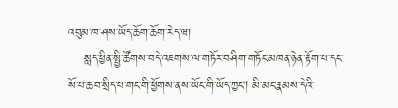འབུམ་ཁ་ཤས་ཡོད་ཆོག་ཆོག་རེད་ཝ།
    སླད་ཕྱིན་སྤྱི་ཚོགས་བདེ་འཇགས་ལ་གཏོར་བཤིག་གཏོང་མཁན་ཉེན་རྟོག་པ་དང་སོ་པ་ཆབ་སྲིད་པ་གང་གི་ཕྱོགས་ནས་ཡོང་གི་ཡོད་ཀྱང། མི་མང་རྣམས་དེའི་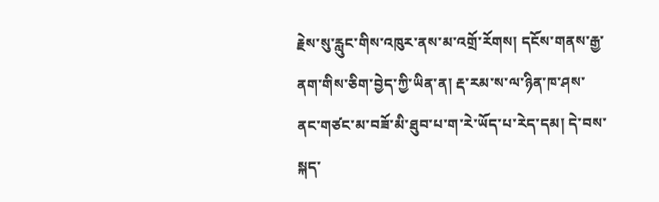རྗེས་སུ་རླུང་གིས་འཁུར་ནས་མ་འགྲོ་རོགས། དངོས་གནས་རྒྱ་ནག་གིས་ཅིག་བྱེད་ཀྱི་ཡིན་ན། རྡ་རམ་ས་ལ་ཉིན་ཁ་ཤས་ནང་གཙང་མ་བཟོ་མི་ཐུབ་པ་ག་རེ་ཡོད་པ་རེད་དམ། དེ་བས་སྐད་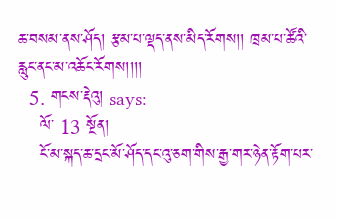ཆ་བསམ་ནས་ཤོད། རྩམ་པ་ལྡད་ནས་མིད་རོགས།། ཁྲམ་པ་ཚོའི་རླུང་ནང་མ་འཆོང་རོགས།།།།
  5. གངས་རྡེའུ། says:
    ལོ་ 13 སྔོན།
    ངོ་མ་སྐད་ཆ་དྲང་མོ་ཤོད་དང་འུ་ཅག་གིས་རྒྱ་གར་ཉེན་རྟོག་པར་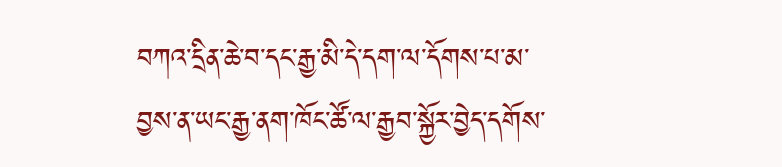བཀའ་དྲིན་ཆེ་བ་དང་རྒྱ་མི་དེ་དག་ལ་དོགས་པ་མ་བྱས་ན་ཡང་རྒྱ་ནག་ཁོང་ཚོ་ལ་རྒྱབ་སྐྱོར་བྱེད་དགོས་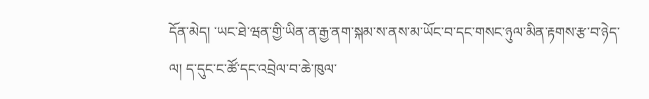དོན་མེད། ་ཡང་ཐེ་ཝན་གྱི་ཡིན་ན་རྒྱ་ནག་སྐམ་ས་ནས་མ་ཡོང་བ་དང་གསང་ཉུལ་མིན་རྟགས་རྩ་བ་ཉེད་ལ། ད་དུང་ང་ཚོ་དང་འབྲེལ་བ་ཆེ་ཁུལ་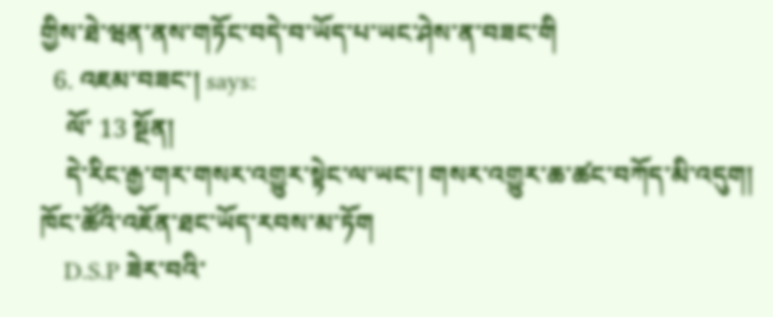གྱིས་ཐེ་ཝན་ནས་གཏོང་བདེ་བ་ཡོད་པ་ཡང་ཤེས་ན་བཟང་གི
  6. འཇམ་བཟང་། says:
    ལོ་ 13 སྔོན།
    དེ་རིང་རྒྱ་གར་གསར་འགྱུར་སྟེང་ལ་ཡང་། གསར་འགྱུར་ཆ་ཚང་བཀོད་མི་འདུག། ཁོང་ཚོའི་འཇོན་ཐང་ཡོད་རབས་མ་ཏོག
    D.S.P ཟེར་བའི་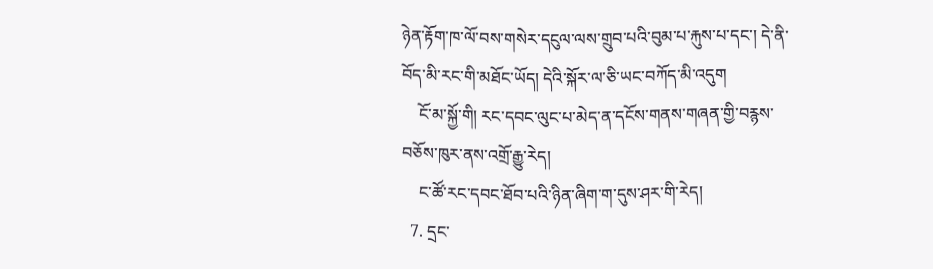ཉེན་རྟོག་ཁ་ལོ་བས་གསེར་དངུལ་ལས་གྲུབ་པའི་བུམ་པ་རྐུས་པ་དང་། དེ་ནི་བོད་མི་རང་གི་མཐོང་ཡོད། དེའི་སྐོར་ལ་ཅི་ཡང་བཀོད་མི་འདུག
    ངོ་མ་སྐྱོ་གི། རང་དབང་ལུང་པ་མེད་ན་དངོས་གནས་གཞན་གྱི་བརྙས་བཅོས་ཁུར་ནས་འགྲོ་རྒྱུ་རེད།
    ང་ཚོ་རང་དབང་ཐོབ་པའི་ཉིན་ཞིག་ག་དུས་ཤར་གི་རེད།
  7. དྲང་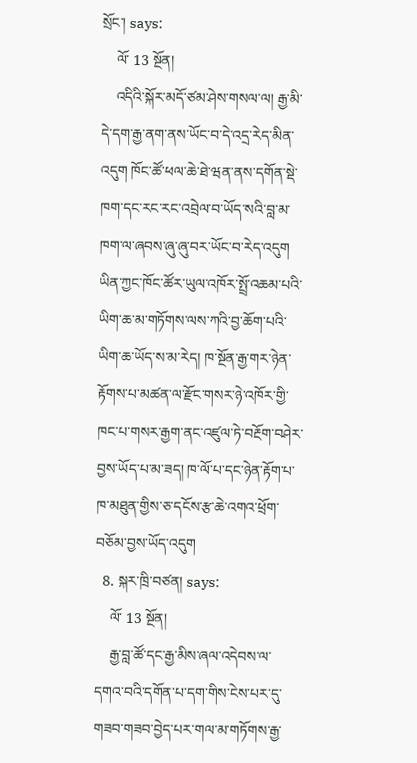སྲོང་། says:
    ལོ་ 13 སྔོན།
    འདིའི་སྐོར་མདོ་ཙམ་ཤེས་གསལ་ལ། རྒྱ་མི་དེ་དག་རྒྱ་ནག་ནས་ཡོང་བ་དེ་འདྲ་རེད་མིན་འདུག ཁོང་ཚོ་ཕལ་ཆེ་ཐེ་ཝན་ནས་དགོན་སྡེ་ཁག་དང་རང་རང་འབྲེལ་བ་ཡོད་སའི་བླ་མ་ཁག་ལ་ཞབས་ཞུ་ཞུ་བར་ཡོང་བ་རེད་འདུག ཡིན་ཀྱང་ཁོང་ཚོར་ཡུལ་འཁོར་སྤྲོ་འཆམ་པའི་ཡིག་ཆ་མ་གཏོགས་ལས་ཀའི་བྱ་ཆོག་པའི་ཡིག་ཆ་ཡོད་ས་མ་རེད། ཁ་སྔོན་རྒྱ་གར་ཉེན་རྟོགས་པ་མཚན་ལ་རྫོང་གསར་ཉེ་འཁོར་གྱི་ཁང་པ་གསར་རྒྱག་ནང་འཛུལ་ཏེ་བརྔོག་བཤེར་བྱས་ཡོད་པ་མ་ཟད། ཁ་ལོ་པ་དང་ཉེན་རྟོག་པ་ཁ་མཐུན་གྱིས་ཅ་དངོས་རྩ་ཆེ་འགའ་ཕྲོག་བཅོམ་བྱས་ཡོད་འདུག
  8. སྐར་ཁྲི་བཙན། says:
    ལོ་ 13 སྔོན།
    རྒྱ་བླ་ཚོ་དང་རྒྱ་མིས་ཞལ་འདེབས་ལ་དགའ་བའི་དགོན་པ་དག་གིས་ངེས་པར་དུ་གཟབ་གཟབ་བྱེད་པར་གལ་མ་གཏོགས་རྒྱ་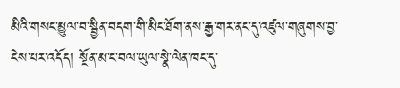མིའི་གསང་མྱུལ་བ་སྦྱིན་བདག་གི་མིང་ཐོག་ནས་རྒྱ་གར་ནང་དུ་འཛུལ་གཞུགས་བྱ་ངེས་པར་འདོད། སྔོན་མ་ང་བལ་ཡུལ་སྣེ་ལེན་ཁང་དུ་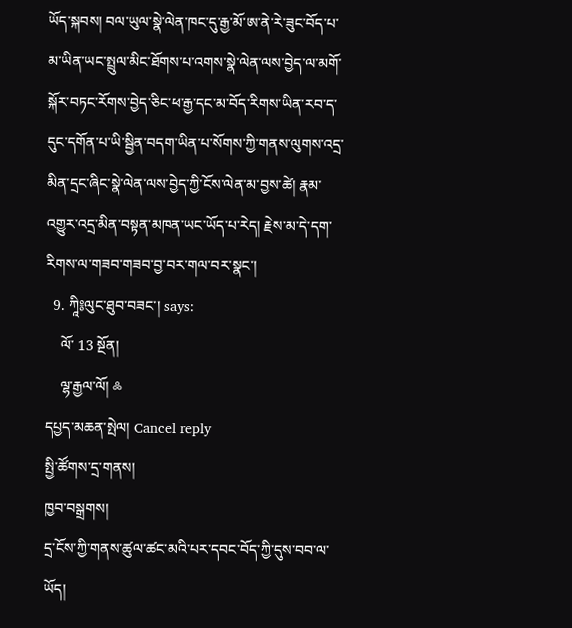ཡོད་སྐབས། བལ་ཡུལ་སྣེ་ལེན་ཁང་དུ་རྒྱ་མོ་ཨ་ནེ་རེ་ཟུང་བོད་པ་མ་ཡིན་ཡང་སྤྲུལ་མིང་ཐོགས་པ་འགས་སྣེ་ལེན་ལས་བྱེད་ལ་མགོ་སྐོར་བཏང་རོགས་བྱེད་ཅིང་ཕ་རྒྱ་དང་མ་བོད་རིགས་ཡིན་རབ་ད་དུང་དགོན་པ་ཡི་སྦྱིན་བདག་ཡིན་པ་སོགས་ཀྱི་གནས་ལུགས་འདྲ་མིན་དྲང་ཞིང་སྣེ་ལེན་ལས་བྱེད་ཀྱི་ངོས་ལེན་མ་བྱས་ཚེ། རྣམ་འགྱུར་འདྲ་མིན་བསྟན་མཁན་ཡང་ཡོད་པ་རེད། རྗེས་མ་དེ་དག་རིགས་ལ་གཟབ་གཟབ་བྱ་བར་གལ་བར་སྣང་།
  9. ཀཱི༔ལུང་ཐུབ་བཟང་། says:
    ལོ་ 13 སྔོན།
    ལྷ་རྒྱལ་ལོ། ༜
དཔྱད་མཆན་སྤེལ། Cancel reply
སྤྱི་ཚོགས་དྲ་གནས།
ཁྱབ་བསྒྲགས།
དྲ་ངོས་ཀྱི་གནས་ཚུལ་ཚང་མའི་པར་དབང་བོད་ཀྱི་དུས་བབ་ལ་ཡོད།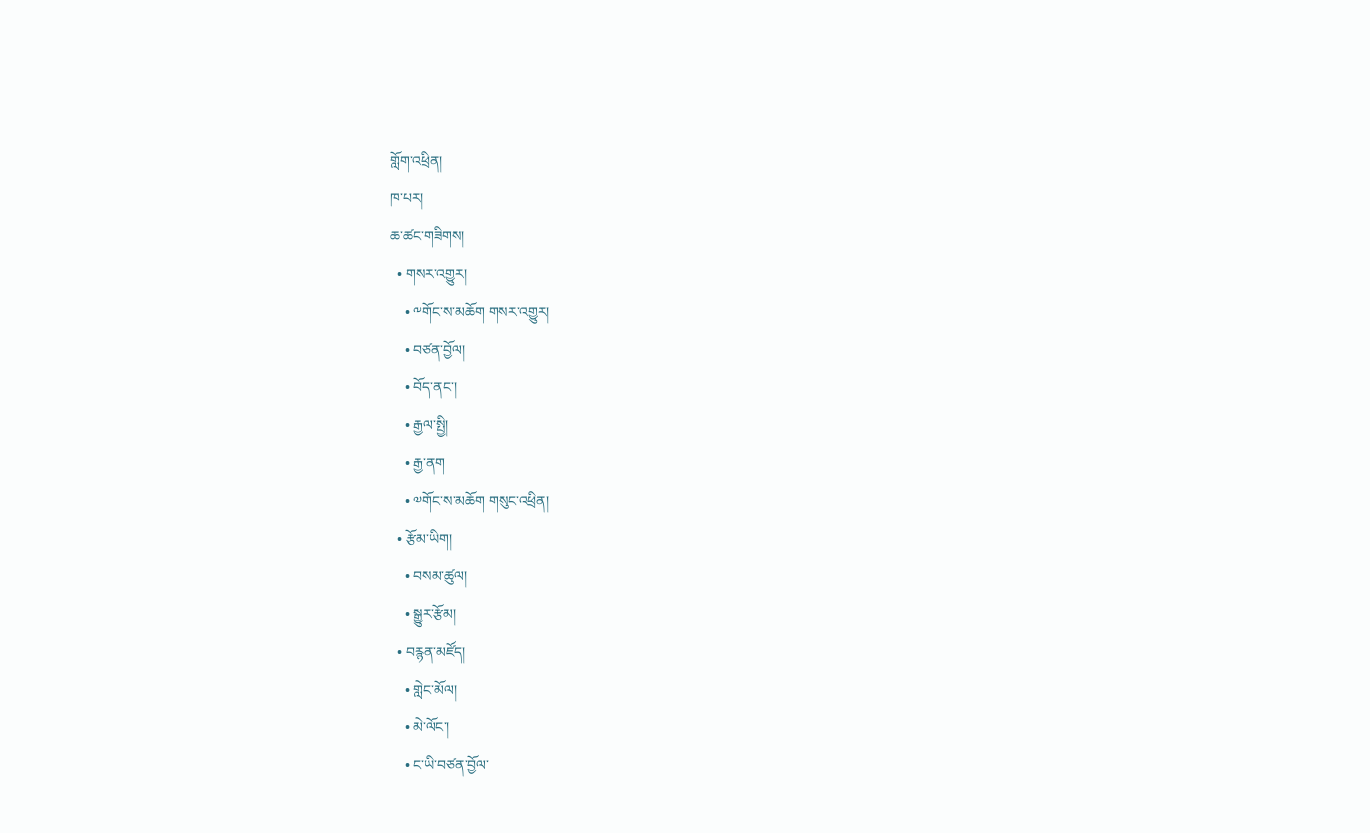གློག་འཕྲིན།
ཁ་པར།
ཆ་ཚང་གཟིགས།
  • གསར་འགྱུར།
    • ༸གོང་ས་མཆོག གསར་འགྱུར།
    • བཙན་བྱོལ།
    • བོད་ནང་།
    • རྒྱལ་སྤྱི།
    • རྒྱ་ནག
    • ༧གོང་ས་མཆོག གསུང་འཕྲིན།
  • རྩོམ་ཡིག།
    • བསམ་ཚུལ།
    • སྒྱུར་རྩོམ།
  • བརྙན་མཛོད།
    • གླེང་མོལ།
    • མེ་ལོང་།
    • ང་ཡི་བཙན་བྱོལ་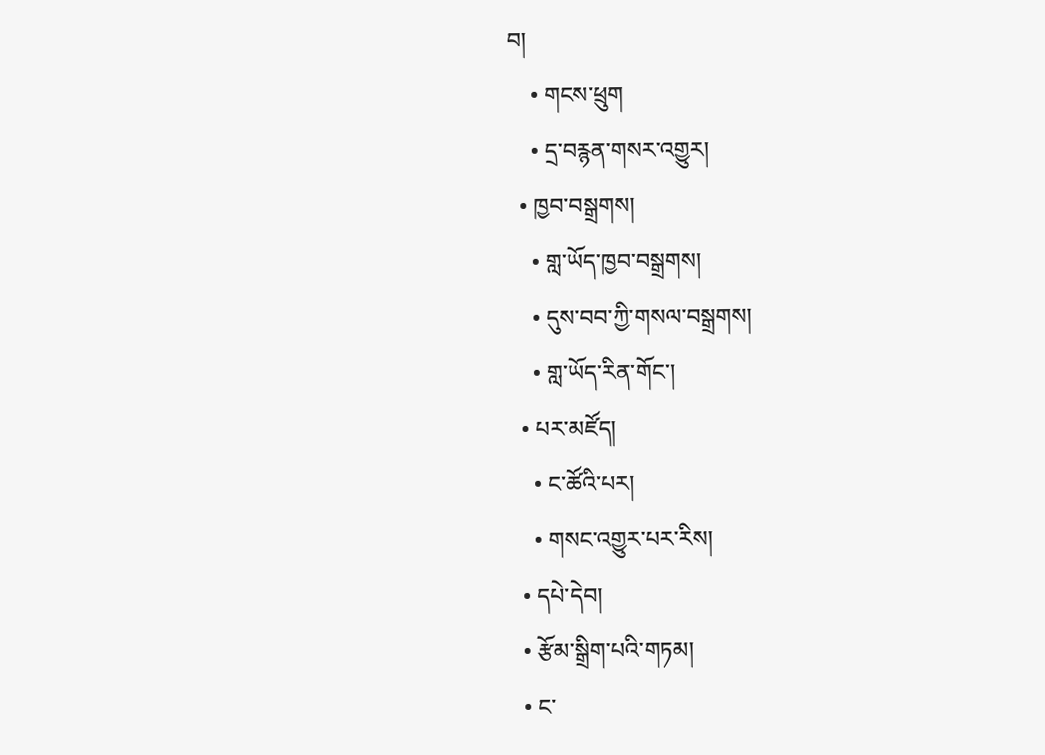བ།
    • གངས་ཕྲུག
    • དྲ་བརྙན་གསར་འགྱུར།
  • ཁྱབ་བསྒྲགས།
    • གླ་ཡོད་ཁྱབ་བསྒྲགས།
    • དུས་བབ་ཀྱི་གསལ་བསྒྲགས།
    • གླ་ཡོད་རིན་གོང་།
  • པར་མཛོད།
    • ང་ཚོའི་པར།
    • གསང་འགྱུར་པར་རིས།
  • དཔེ་དེབ།
  • རྩོམ་སྒྲིག་པའི་གཏམ།
  • ང་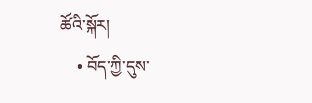ཚོའི་སྐོར།
    • བོད་ཀྱི་དུས་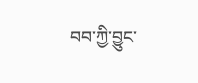བབ་ཀྱི་བྱུང་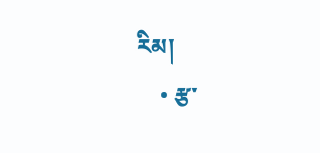རིམ།
    • རྩ་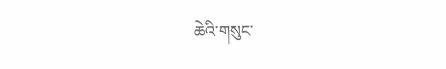ཆེའི་གསུང་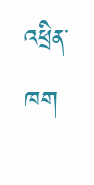འཕྲིན་ཁག